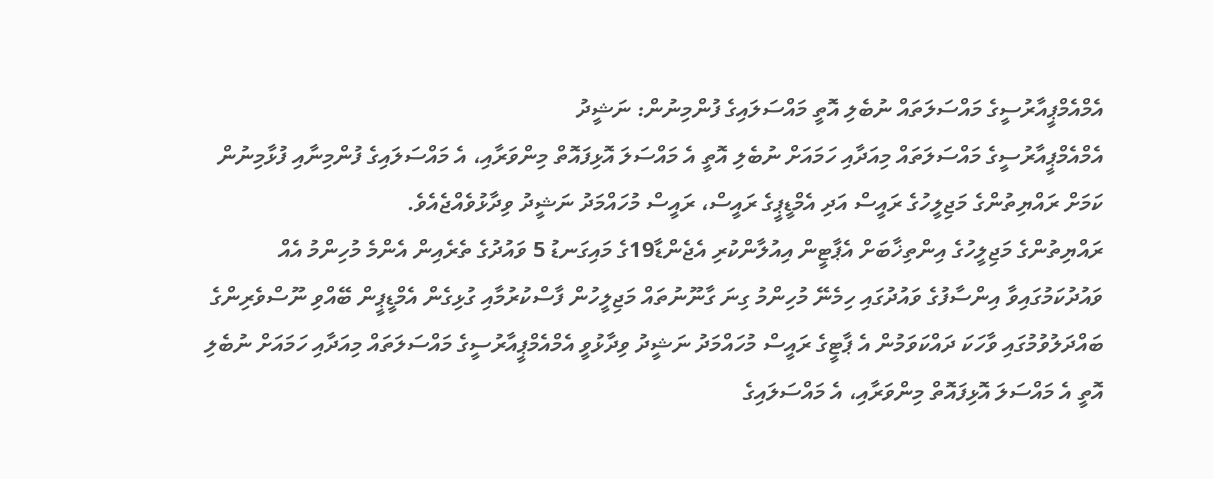އެމްއެމްޕީއާރުސީގެ މައްސަލަތައް ނުބެލި އޮތީ މައްސަލައިގެ ފުންމިނުން: ނަޝީދު
އެމްއެމްޕީއާރުސީގެ މައްސަލަތައް މިއަދާއި ހަމައަށް ނުބެލި އޮތީ އެ މައްސަލަ އޮޅިފައޮތް މިންވަރާއި، އެ މައްސަލައިގެ ފުންމިނާއި ފުޅާމިނުން ކަމަށް ރައްޔިތުންގެ މަޖިލީހުގެ ރައީސް އަދި އެމްޑީޕީގެ ރައީސް، ރައީސް މުހައްމަދު ނަޝީދު ވިދާޅުވެއްޖެއެވެ.
ރައްޔިތުންގެ މަޖިލީހުގެ އިންތިޚާބަށް އެޕާޓީން އިއުލާންކުރި އެޖެންޑާ19ގެ މައިގަނޑު 5 ވައުދުގެ ތެރެއިން އެންމެ މުހިންމު އެއް ވައުދުކަމުގައިވާ އިންސާފުގެ ވައުދުގައި ހިމެނޭ މުހިންމު ގިނަ ގާނޫނުތައް މަޖިލީހުން ފާސްކުރުމާއި ގުޅިގެން އެމްޑީޕީން ބޭއްވި ނޫސްވެރިންގެ ބައްދަލުވުމުގައި ވާހަކަ ދައްކަވަމުން އެ ޕާޓީގެ ރައީސް މުހައްމަދު ނަޝީދު ވިދާޅުވީ އެމްއެމްޕީއާރުސީގެ މައްސަލަތައް މިއަދާއި ހަމައަށް ނުބެލި އޮތީ އެ މައްސަލަ އޮޅިފައޮތް މިންވަރާއި، އެ މައްސަލައިގެ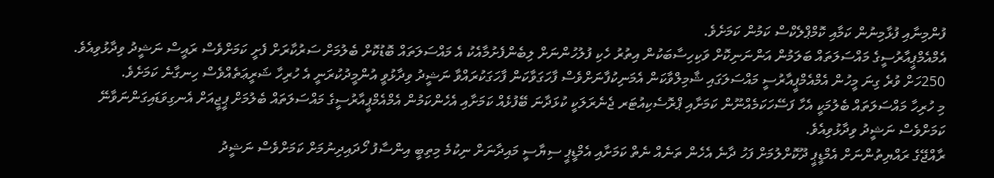ފުންމިނާއި ފުޅާމިނުން ކަމާއި ކޮމްޕްލެކްސް ކަމުން ކަމަށެވެ.
އެމްއެމްޕީއާރުސީގެ މައްސަލަތައް ބަލަމުން އަންނަނިކޮށް ވަކިހިސާބަކުން އިތުރު ހެކި ފުލުހުންނަށް ލިބެންފެށުމާއެކު އެ މައްސަލަތައް ބޮޑުކޮށް ބެލުމަށް ސަރުކާރަށް ފެށީ ކަމަށްވެސް ރައީސް ނަޝީދު ވިދާޅުވިއެވެ.
250ހަށް ވުރެ ގިނަ މީހުން އެމްއެމްޕީއާރުސީ މައްސަލަގައި ޝާމިލްވާކަން އެމަނިކުފާނަށްވެސް ފާހަގަވާކަން ފާހަގަކުރައްވާ ނަޝީދު ވިދާޅުވީ އުންމީދުކުރަނީ އެ ހުރިހާ ޝަރީޢަތެއްވެސް ހިނގާނެ ކަމަށެވެ.
މި ހުރިހާ މައްސަލަތައް ބެލުމަކީ އެހާ ފަސޭހަކަމެއްނޫން ކަމަށާއި ޕްރޮސެކިއުޓަރ ޖެނެރަލަކީ ކުޅަދާނަ ބޭފުޅެއް ކަމަށާއި އެހެންކަމުން އެމްއެމްޕީއާރުސީގެ މައްސަލަތައް ބެލުމަށް ޕީޖީއަށް އެނގިވަޑައިގަންނަވާނޭ ކަމަށްވެސް ނަޝީދު ވިދާޅުވިއެވެ.
ރާއްޖޭގެ ރައްޔިތުންނަށް އެމްޑީޕީ ދޫކޮށްލުމަށް ފަހު ދާނެ އެހެން ތަނެއް ނެތް ކަމަށާއި އެމްޑީޕީ ސިޔާސީ މައިދާނަށް ނިކުމެ މިތިބީ އިންސާފު ހޯދައިދިނުމަށް ކަމަށްވެސް ނަޝީދު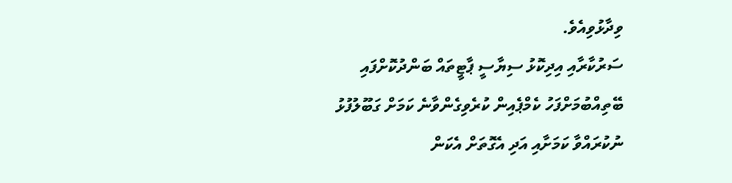ވިދާޅުވިއެވެ.
ސަރުކާރާއި އިދިކޮޅު ސިޔާސީ ޕާޓީތައް ބަންދުކޮށްފައި ބޭތިއްބުމަށްފަހު ކެމްޕެއިން ކުރެވިގެންވާނެ ކަމަށް ގަބޫލުފުޅު ނުކުރައްވާ ކަމަށާއި އަދި އެގޮތަށް އެކަން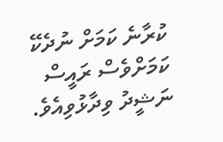ކުރާނެ ކަމަށް ނުދެކޭ ކަމަށްވެސް ރައީސް ނަޝީދު ވިދާޅުވިއެވެ.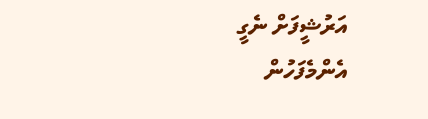އަރުޝީފަށް ނެގީ
އެންމެފަހުން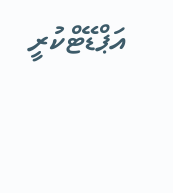އަޕްޑޭޓްކުރީ